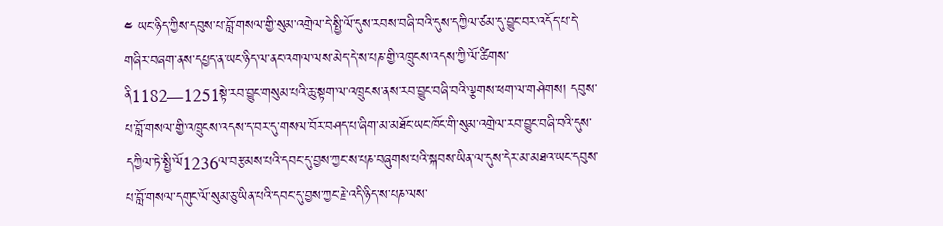༤ ཡང་ཉིད་ཀྱིས་དབུས་པ་བློ་གསལ་གྱི་སུམ་འགྲེལ་དེ་སྤྱི་ལོ་དུས་རབས་བཞི་བའི་དུས་དཀྱིལ་ཙམ་དུ་བྱུང་བར་འདོད་པ་དེ་གཞིར་བཞག་ནས་དཔྱད་ན་ཡང་ཉིད་ལ་ནང་འགལ་ལས་མེད་དེ་ས་པཎ་གྱི་འཁྲུངས་འདས་ཀྱི་ལོ་ཚིགས་ནི1182—1251སྟེ་རབ་བྱུང་གསུམ་པའི་ཆུ་སྟག་ལ་འཁྲུངས་ནས་རབ་བྱུང་བཞི་བའི་ལྕགས་ཕག་ལ་གཤེགས། དབུས་པ་བློ་གསལ་གྱི་འཁྲུངས་འདས་ད་བར་དུ་གསལ་བོར་བཤད་པ་ཞིག་མ་མཐོང་ཡང་ཁོང་གི་སུམ་འགྲེལ་རབ་བྱུང་བཞི་བའི་དུས་དཀྱིལ་ཏེ་སྤྱི་ལོ1236ལ་བརྩམས་པའི་དབང་དུ་བྱས་ཀྱང་ས་པཎ་བཞུགས་པའི་སྐབས་ཡིན་ལ་དུས་དེར་མ་མཐའ་ཡང་དབུས་པ་བློ་གསལ་དགུང་ལོ་སུམ་ཅུ་ཡིན་པའི་དབང་དུ་བྱས་ཀྱང་རྗེ་འདི་ཉིད་ས་པཎ་ལས་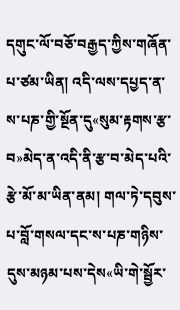དགུང་ལོ་བཅོ་བརྒྱད་ཀྱིས་གཞོན་པ་ཙམ་ཡིན། འདི་ལས་དཔྱད་ན་ས་པཎ་གྱི་སྔོན་དུ«སུམ་རྟགས་རྩ་བ»མེད་ན་འདི་ནི་རྩ་བ་མེད་པའི་རྩེ་མོ་མ་ཡིན་ནམ། གལ་ཏེ་དབུས་པ་བློ་གསལ་དང་ས་པཎ་གཉིས་དུས་མཉམ་པས་དེས«ཡི་གེ་སྦྱོར་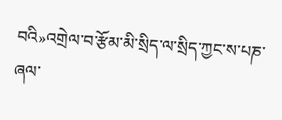བའི»འགྲེལ་བ་རྩོམ་མི་སྲིད་ལ་སྲིད་ཀྱང་ས་པཎ་ཞལ་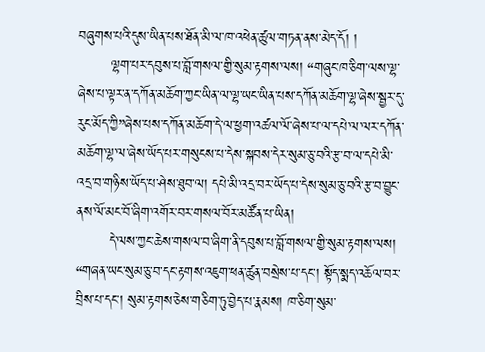བཞུགས་པའི་དུས་ཡིན་པས་ཐོན་མི་ལ་ཁ་འཕེན་ཚུལ་གཏན་ནས་མེད་དོ། །
       ལྷག་པར་དབུས་པ་བློ་གསལ་གྱི་སུམ་རྟགས་ལས། “གཞུང་ཁ་ཅིག་ལས་ལྷ་ཞེས་པ་ལྟར་ན་དཀོན་མཆོག་ཀྱང་ཡིན་ལ་ལྷ་ཡང་ཡིན་པས་དཀོན་མཆོག་ལྷ་ཞེས་སྦྱར་དུ་རུང་མོད་ཀྱི”ཞེས་པས་དཀོན་མཆོག་དེ་ལ་ཕྱག་འཚལ་ལོ་ཞེས་པ་ལ་དཔེ་ལ་ལར་དཀོན་མཆོག་ལྷ་ལ་ཞེས་ཡོད་པར་གསུངས་པ་དེས་སྐབས་དེར་སུམ་ཅུ་བའི་རྩ་བ་ལ་དཔེ་མི་འདྲ་བ་གཉིས་ཡོད་པ་ཤེས་ཐུབ་ལ། དཔེ་མི་འདྲ་བར་ཡོད་པ་དེས་སུམ་ཅུ་བའི་རྩ་བ་བྱུང་ནས་ལོ་མང་བོ་ཞིག་འགོར་བར་གསལ་བོར་མཚོན་པ་ཡིན།
       དེ་ལས་ཀྱང་ཆེས་གསལ་བ་ཞིག་ནི་དབུས་པ་བློ་གསལ་གྱི་སུམ་རྟགས་ལས། “གཞན་ཡང་སུམ་ཅུ་བ་དང་རྟགས་འཇུག་ཕན་ཚུན་བསྲེས་པ་དང་། སྟོད་སྨད་འཆོལ་བར་བྲིས་པ་དང་། སུམ་རྟགས་ཅེས་གཅིག་ཏུ་བྱེད་པ་རྣམས། ཁ་ཅིག་སུམ་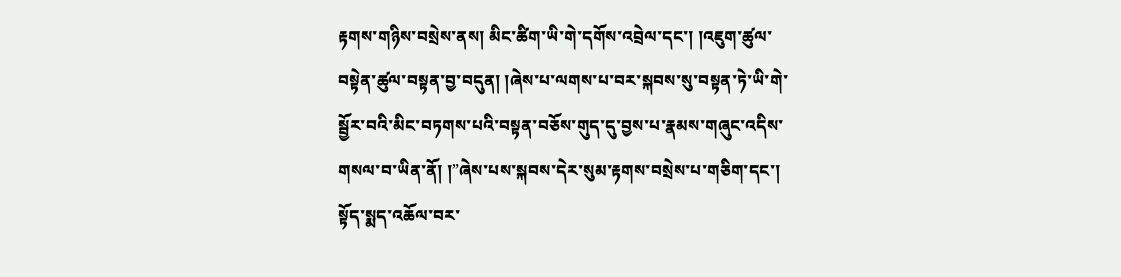རྟགས་གཉིས་བསྲེས་ནས། མིང་ཚིག་ཡི་གེ་དགོས་འབྲེལ་དང་། །འཇུག་ཚུལ་བསྟེན་ཚུལ་བསྟན་བྱ་བདུན། །ཞེས་པ་ལགས་པ་བར་སྐབས་སུ་བསྟན་ཏེ་ཡི་གེ་སྦྱོར་བའི་མིང་བཏགས་པའི་བསྟན་བཅོས་གུད་དུ་བྱས་པ་རྣམས་གཞུང་འདིས་གསལ་བ་ཡིན་ནོ། །”ཞེས་པས་སྐབས་དེར་སུམ་རྟགས་བསྲེས་པ་གཅིག་དང་། སྟོད་སྨད་འཆོལ་བར་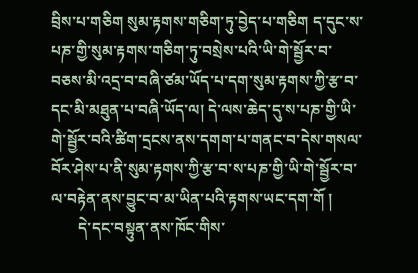བྲིས་པ་གཅིག སུམ་རྟགས་གཅིག་ཏུ་བྱེད་པ་གཅིག ད་དུང་ས་པཎ་གྱི་སུམ་རྟགས་གཅིག་ཏུ་བསྲེས་པའི་ཡི་གེ་སྦྱོར་བ་བཅས་མི་འདྲ་བ་བཞི་ཙམ་ཡོད་པ་དག་སུམ་རྟགས་ཀྱི་རྩ་བ་དང་མི་མཐུན་པ་བཞི་ཡོད་ལ། དེ་ལས་ཆེད་དུ་ས་པཎ་གྱི་ཡི་གེ་སྦྱོར་བའི་ཚིག་དྲངས་ནས་དགག་པ་གནང་བ་དེས་གསལ་བོར་ཤེས་པ་ནི་སུམ་རྟགས་ཀྱི་རྩ་བ་ས་པཎ་གྱི་ཡི་གེ་སྦྱོར་བ་ལ་བརྟེན་ནས་བྱུང་བ་མ་ཡིན་པའི་རྟགས་ཡང་དག་གོ །
       དེ་དང་བསྟུན་ནས་ཁོང་གིས་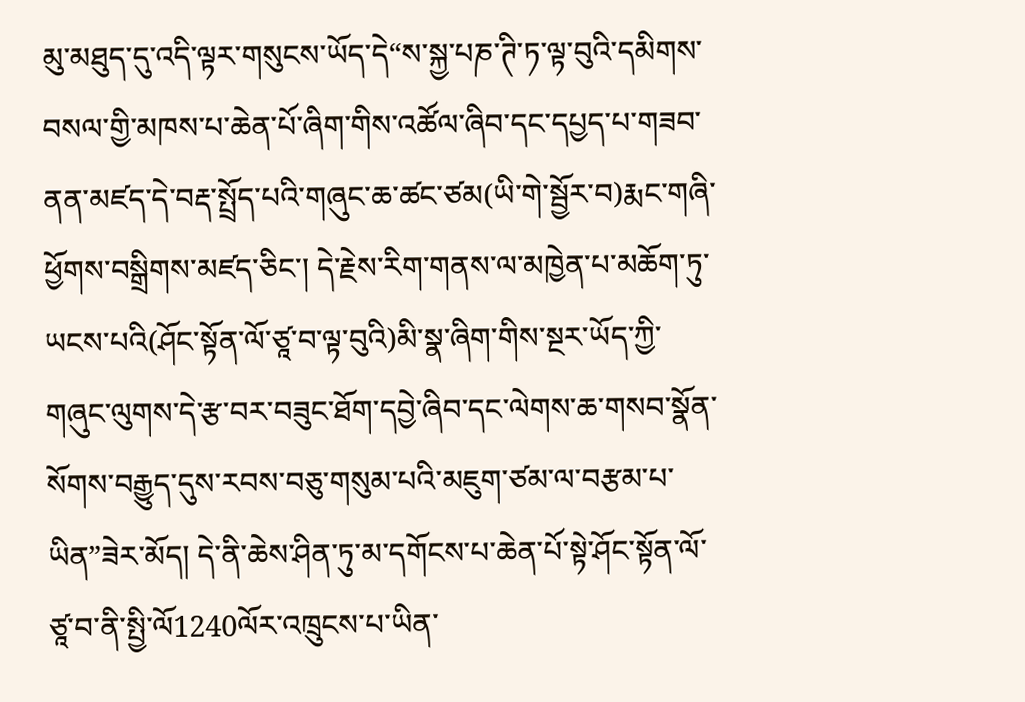མུ་མཐུད་དུ་འདི་ལྟར་གསུངས་ཡོད་དེ“ས་སྐྱ་པཎ་ཊི་ཏ་ལྟ་བུའི་དམིགས་བསལ་གྱི་མཁས་པ་ཆེན་པོ་ཞིག་གིས་འཚོལ་ཞིབ་དང་དཔྱད་པ་གཟབ་ནན་མཛད་དེ་བརྡ་སྤྲོད་པའི་གཞུང་ཆ་ཚང་ཙམ(ཡི་གེ་སྦྱོར་བ)རྨང་གཞི་ཕྱོགས་བསྒྲིགས་མཛད་ཅིང་། དེ་རྗེས་རིག་གནས་ལ་མཁྱེན་པ་མཆོག་ཏུ་ཡངས་པའི(ཤོང་སྟོན་ལོ་ཙཱ་བ་ལྟ་བུའི)མི་སྣ་ཞིག་གིས་སྔར་ཡོད་ཀྱི་གཞུང་ལུགས་དེ་རྩ་བར་བཟུང་ཐོག་དབྱེ་ཞིབ་དང་ལེགས་ཆ་གསབ་སྣོན་སོགས་བརྒྱུད་དུས་རབས་བཅུ་གསུམ་པའི་མཇུག་ཙམ་ལ་བརྩམ་པ་ཡིན”ཟེར་མོད། དེ་ནི་ཆེས་ཤིན་ཏུ་མ་དགོངས་པ་ཆེན་པོ་སྟེ་ཤོང་སྟོན་ལོ་ཙཱ་བ་ནི་སྤྱི་ལོ1240ལོར་འཁྲུངས་པ་ཡིན་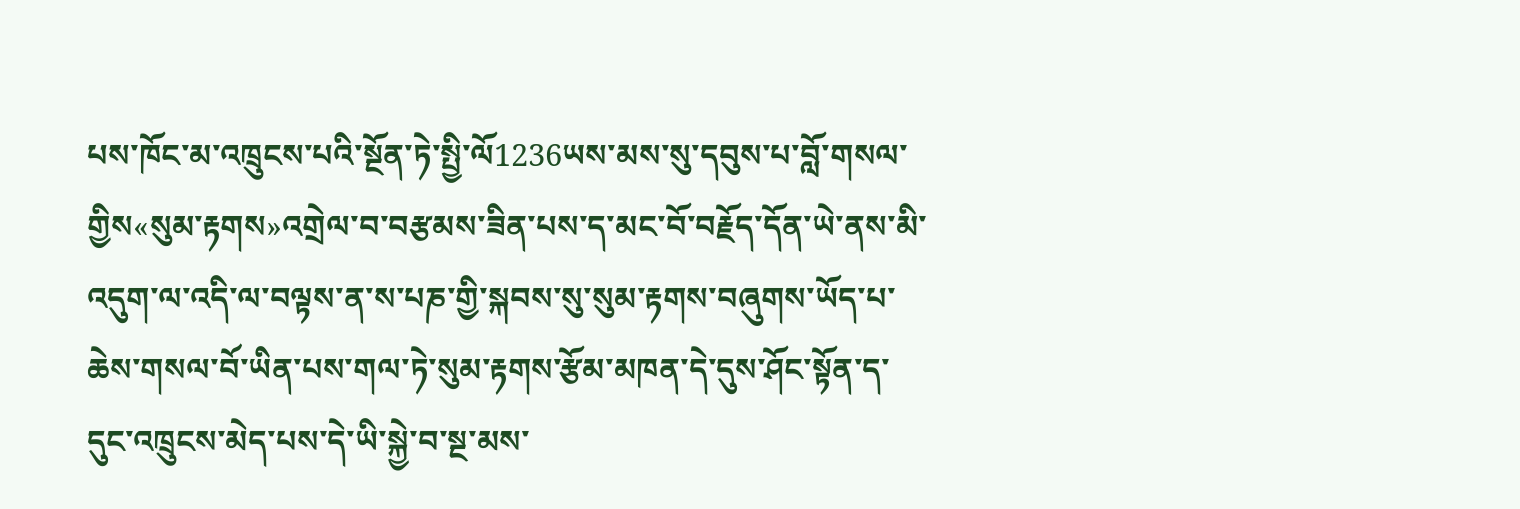པས་ཁོང་མ་འཁྲུངས་པའི་སྔོན་ཏེ་སྤྱི་ལོ1236ཡས་མས་སུ་དབུས་པ་བློ་གསལ་གྱིས«སུམ་རྟགས»འགྲེལ་བ་བརྩམས་ཟིན་པས་ད་མང་བོ་བརྗོད་དོན་ཡེ་ནས་མི་འདུག་ལ་འདི་ལ་བལྟས་ན་ས་པཎ་གྱི་སྐབས་སུ་སུམ་རྟགས་བཞུགས་ཡོད་པ་ཆེས་གསལ་བོ་ཡིན་པས་གལ་ཏེ་སུམ་རྟགས་རྩོམ་མཁན་དེ་དུས་ཤོང་སྟོན་ད་དུང་འཁྲུངས་མེད་པས་དེ་ཡི་སྐྱེ་བ་སྔ་མས་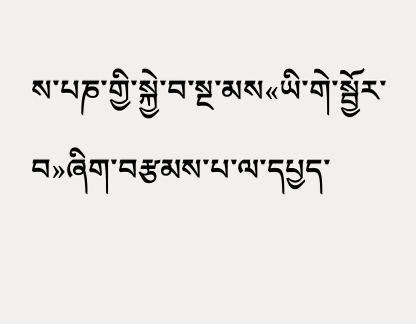ས་པཎ་གྱི་སྐྱེ་བ་སྔ་མས«ཡི་གེ་སྦྱོར་བ»ཞིག་བརྩམས་པ་ལ་དཔྱད་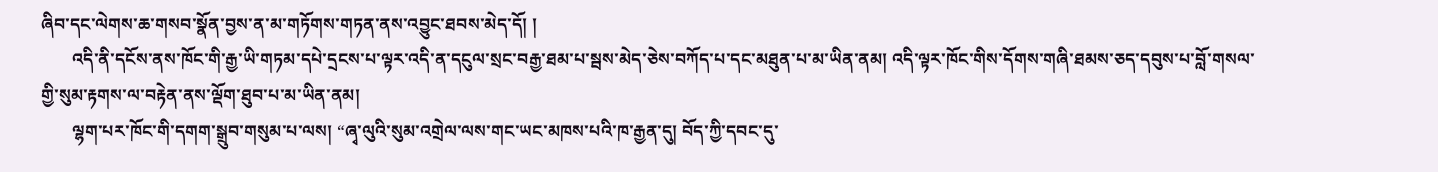ཞིབ་དང་ལེགས་ཆ་གསབ་སྣོན་བྱས་ན་མ་གཏོགས་གཏན་ནས་འབྱུང་ཐབས་མེད་དོ། །
       འདི་ནི་དངོས་ནས་ཁོང་གི་རྒྱ་ཡི་གཏམ་དཔེ་དྲངས་པ་ལྟར་འདི་ན་དངུལ་སྲང་བརྒྱ་ཐམ་པ་སྦས་མེད་ཅེས་བཀོད་པ་དང་མཐུན་པ་མ་ཡིན་ནམ། འདི་ལྟར་ཁོང་གིས་དོགས་གཞི་ཐམས་ཅད་དབུས་པ་བློ་གསལ་གྱི་སུམ་རྟགས་ལ་བརྟེན་ནས་ལྡོག་ཐུབ་པ་མ་ཡིན་ནམ།
       ལྷག་པར་ཁོང་གི་དགག་སྒྲུབ་གསུམ་པ་ལས། “ཞྭ་ལུའི་སུམ་འགྲེལ་ལས་གང་ཡང་མཁས་པའི་ཁ་རྒྱན་དུ། བོད་ཀྱི་དབང་དུ་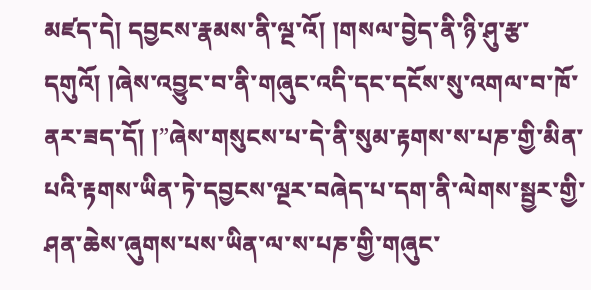མཛད་དེ། དབྱངས་རྣམས་ནི་ལྔ་འོ། །གསལ་བྱེད་ནི་ཉི་ཤུ་རྩ་དགུའོ། །ཞེས་འབྱུང་བ་ནི་གཞུང་འདི་དང་དངོས་སུ་འགལ་བ་ཁོ་ནར་ཟད་དོ། །”ཞེས་གསུངས་པ་དེ་ནི་སུམ་རྟགས་ས་པཎ་གྱི་མིན་པའི་རྟགས་ཡིན་ཏེ་དབྱངས་ལྔར་བཞེད་པ་དག་ནི་ལེགས་སྦྱར་གྱི་ཤན་ཆེས་ཞུགས་པས་ཡིན་ལ་ས་པཎ་གྱི་གཞུང་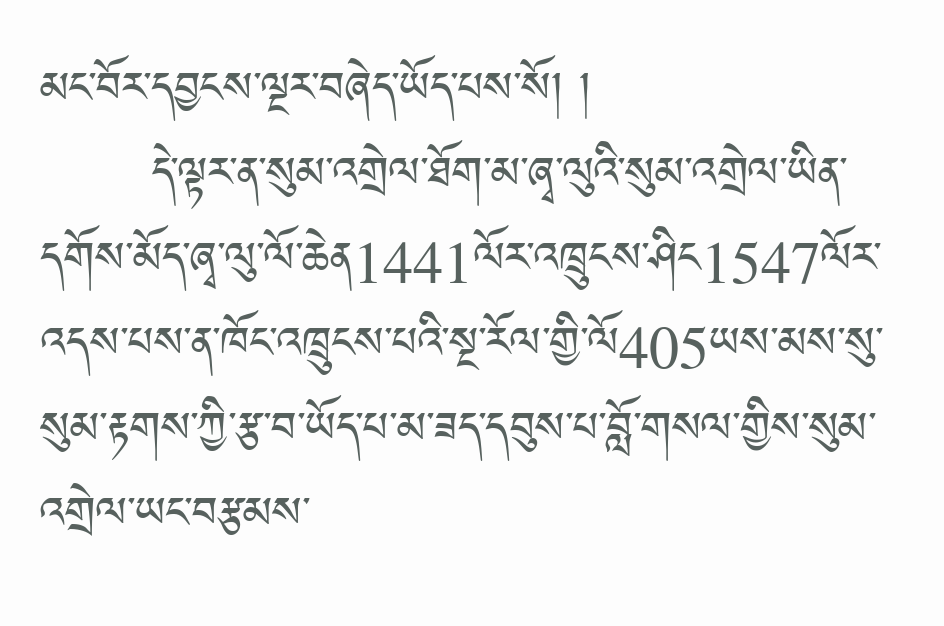མང་བོར་དབྱངས་ལྔར་བཞེད་ཡོད་པས་སོ། །
       དེ་ལྟར་ན་སུམ་འགྲེལ་ཐོག་མ་ཞྭ་ལུའི་སུམ་འགྲེལ་ཡིན་དགོས་མོད་ཞྭ་ལུ་ལོ་ཆེན1441ལོར་འཁྲུངས་ཤིང1547ལོར་འདས་པས་ན་ཁོང་འཁྲུངས་པའི་སྔ་རོལ་གྱི་ལོ405ཡས་མས་སུ་སུམ་རྟགས་ཀྱི་རྩ་བ་ཡོད་པ་མ་ཟད་དབུས་པ་བློ་གསལ་གྱིས་སུམ་འགྲེལ་ཡང་བརྩམས་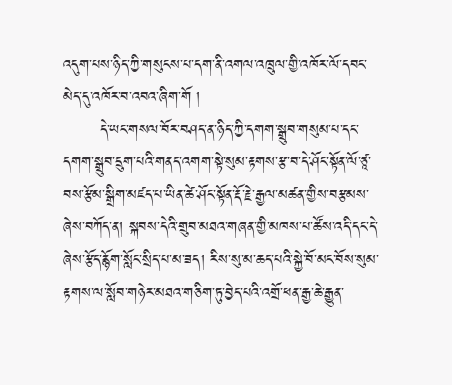འདུག་པས་ཉིད་ཀྱི་གསུངས་པ་དག་ནི་འགལ་འཁྲུལ་གྱི་འཁོར་ལོ་དབང་མེད་དུ་འཁོར་བ་འབའ་ཞིག་གོ །
       དེ་ཡང་གསལ་བོར་བཤད་ན་ཉིད་ཀྱི་དགག་སྒྲུབ་གསུམ་པ་དང་དགག་སྒྲུབ་དྲུག་པའི་གནད་འགག་སྟེ་སུམ་རྟགས་རྩ་བ་དེ་ཤོང་སྟོན་ལོ་ཙཱ་བས་རྩོམ་སྒྲིག་མཛད་པ་ཡིན་ཚེ་ཤོང་སྟོན་རྡོ་རྗེ་རྒྱལ་མཚན་གྱིས་བརྩམས་ཞེས་བཀོད་ན། སྐབས་དེའི་གྲུབ་མཐའ་གཞན་གྱི་མཁས་པ་ཚོས་འདི་དང་དེ་ཞེས་རྩོད་རྙོག་སློང་སྲིད་པ་མ་ཟད། རིས་སུ་མ་ཆད་པའི་སྐྱེ་བོ་མང་བོས་སུམ་རྟགས་ལ་སློབ་གཉེར་མཐའ་གཅིག་ཏུ་བྱེད་པའི་འགྲོ་ཕན་རྒྱ་ཆེ་རྒྱུན་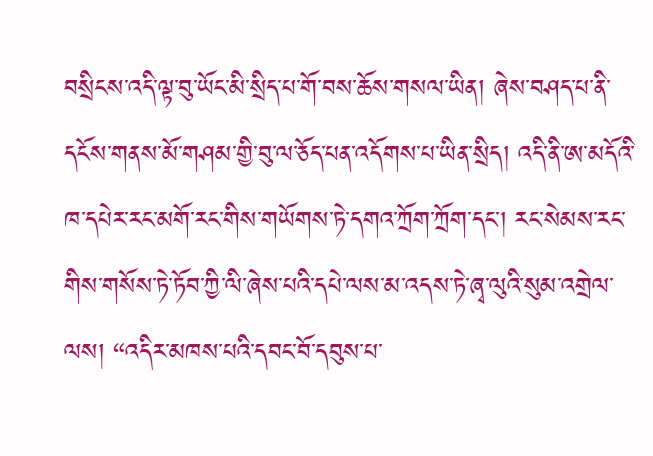བསྲིངས་འདི་ལྟ་བུ་ཡོང་མི་སྲིད་པ་གོ་བས་ཆོས་གསལ་ཡིན། ཞེས་བཤད་པ་ནི་དངོས་གནས་མོ་གཤམ་གྱི་བུ་ལ་ཅོད་པན་འདོགས་པ་ཡིན་སྲིད། འདི་ནི་ཨ་མདོའི་ཁ་དཔེར་རང་མགོ་རང་གིས་གཡོགས་ཏེ་དགའ་ཀྲོག་ཀྲོག་དང་། རང་སེམས་རང་གིས་གསོས་ཏེ་ཏོབ་ཀྱི་ལི་ཞེས་པའི་དཔེ་ལས་མ་འདས་ཏེ་ཞྭ་ལུའི་སུམ་འགྲེལ་ལས། “འདིར་མཁས་པའི་དབང་བོ་དབུས་པ་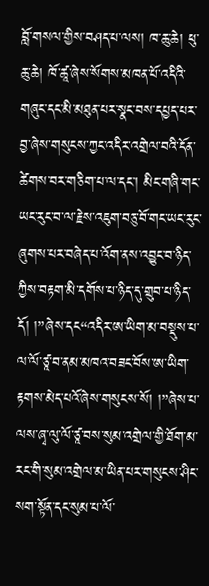བློ་གསལ་གྱིས་བཤད་པ་ལས། ཁ་ཆུ་ཆེ། ཕུ་ཆུ་ཆེ། ཁོ་ཚཱ་ཞེས་སོགས་མཁན་པོ་འདིའི་གཞུང་དང་མི་མཐུན་པར་སྣང་བས་དཔྱད་པར་བྱ་ཞེས་གསུངས་ཀྱང་འདིར་འགྲེལ་བའི་དོན་ཚེགས་བར་གཅིག་པ་ལ་དང་། མིང་གཞི་གང་ཡང་རུང་བ་ལ་རྗེས་འཇུག་བཅུ་བོ་གང་ཡང་རུང་ཞུགས་པར་བཞེད་པ་འོག་ནས་འབྱུང་བ་ཉིད་ཀྱིས་བརྟག་མི་དགོས་པ་ཉིད་དུ་གྲུབ་པ་ཉིད་དོ། །”ཞེས་དང“འདིར་ཨ་ཡིག་མ་བསྡུས་པ་ལ་ལོ་ཙཱ་བ་ནམ་མཁའ་བཟང་བོས་ཨ་ཡིག་རྟགས་མེད་པའོ་ཞེས་གསུངས་སོ། །”ཞེས་པ་ལས་ཞྭ་ལུ་ལོ་ཙཱ་བས་སུམ་འགྲེལ་གྱི་ཐོག་མ་རང་གི་སུམ་འགྲེལ་མ་ཡིན་པར་གསུངས་ཤིང་སག་སྟོན་དང་སུམ་པ་ལོ་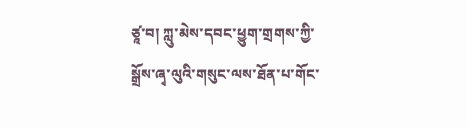ཙཱ་བ། ཀླུ་མེས་དབང་ཕྱུག་གྲགས་ཀྱི་སྒྲོས་ཞྭ་ལུའི་གསུང་ལས་ཐོན་པ་གོང་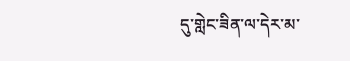དུ་གླེང་ཟིན་ལ་དེར་མ་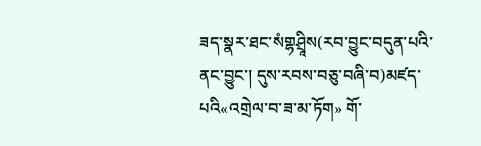ཟད་སྣར་ཐང་སཾགྷཤྲཱིས(རབ་བྱུང་བདུན་པའི་ནང་བྱུང་། དུས་རབས་བཅུ་བཞི་བ)མཛད་པའི«འགྲེལ་བ་ཟ་མ་ཏོག» གོ་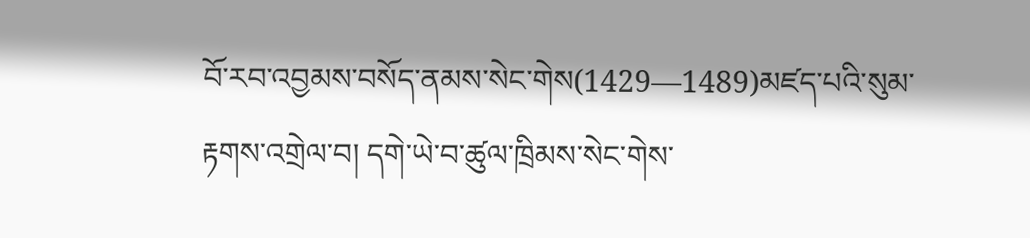བོ་རབ་འབྱམས་བསོད་ནམས་སེང་གེས(1429—1489)མཛད་པའི་སུམ་རྟགས་འགྲེལ་བ། དགེ་ཡེ་བ་ཚུལ་ཁྲིམས་སེང་གེས་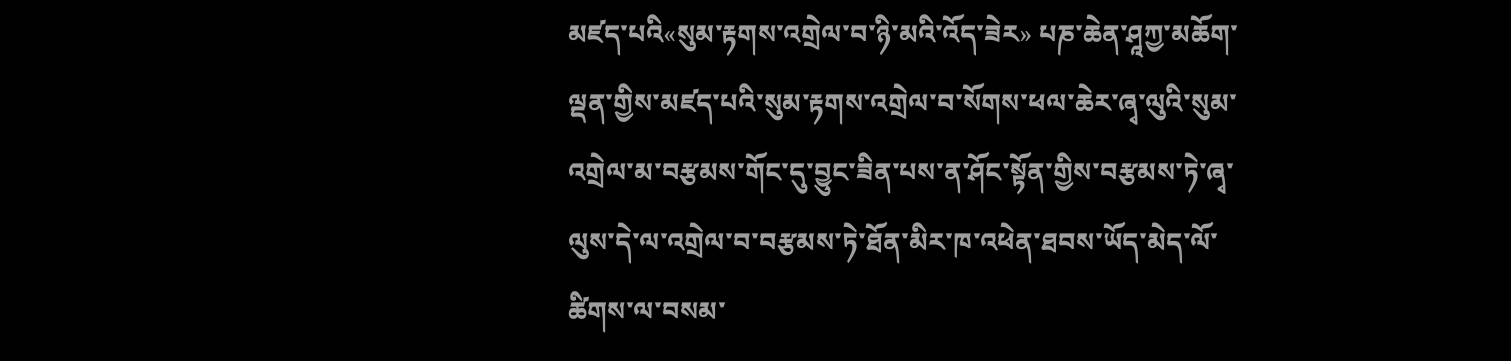མཛད་པའི«སུམ་རྟགས་འགྲེལ་བ་ཉི་མའི་འོད་ཟེར» པཎ་ཆེན་ཤཱཀྱ་མཆོག་ལྡན་གྱིས་མཛད་པའི་སུམ་རྟགས་འགྲེལ་བ་སོགས་ཕལ་ཆེར་ཞྭ་ལུའི་སུམ་འགྲེལ་མ་བརྩམས་གོང་དུ་བྱུང་ཟིན་པས་ན་ཤོང་སྟོན་གྱིས་བརྩམས་ཏེ་ཞྭ་ལུས་དེ་ལ་འགྲེལ་བ་བརྩམས་ཏེ་ཐོན་མིར་ཁ་འཕེན་ཐབས་ཡོད་མེད་ལོ་ཚིགས་ལ་བསམ་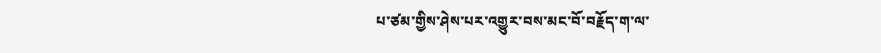པ་ཙམ་གྱིས་ཤེས་པར་འགྱུར་བས་མང་བོ་བརྗོད་ག་ལ་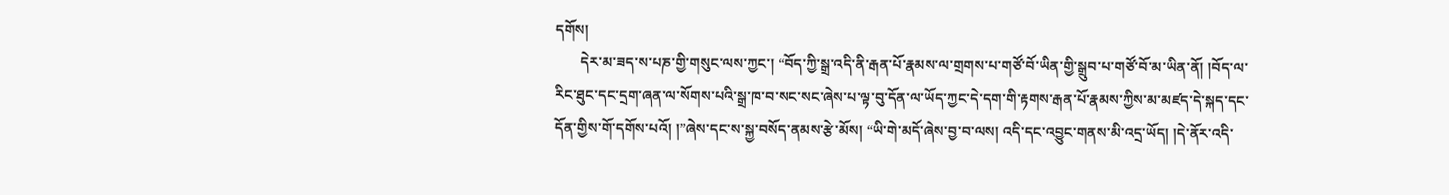དགོས།
       དེར་མ་ཟད་ས་པཎ་གྱི་གསུང་ལས་ཀྱང་། “བོད་ཀྱི་སྒྲ་འདི་ནི་རྒན་པོ་རྣམས་ལ་གྲགས་པ་གཙོ་བོ་ཡིན་གྱི་སྒྲུབ་པ་གཙོ་བོ་མ་ཡིན་ནོ། །བོད་ལ་རིང་ཐུང་དང་དྲག་ཞན་ལ་སོགས་པའི་སྒྲ་ཁ་བ་སང་སང་ཞེས་པ་ལྟ་བུ་དོན་ལ་ཡོད་ཀྱང་དེ་དག་གི་རྟགས་རྒན་པོ་རྣམས་ཀྱིས་མ་མཛད་དེ་སྐད་དང་དོན་གྱིས་གོ་དགོས་པའོ། །”ཞེས་དང་ས་སྐྱ་བསོད་ནམས་རྩེ་མོས། “ཡི་གེ་མདོ་ཞེས་བྱ་བ་ལས། འདི་དང་འབྱུང་གནས་མི་འདྲ་ཡོད། །དེ་ནོར་འདི་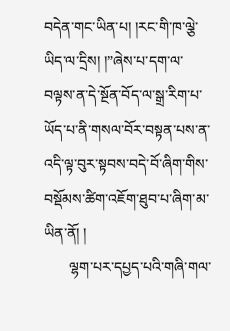བདེན་གང་ཡིན་པ། །རང་གི་ཁ་ལྕེ་ཡིད་ལ་དྲིས། །”ཞེས་པ་དག་ལ་བལྟས་ན་དེ་སྔོན་བོད་ལ་སྒྲ་རིག་པ་ཡོད་པ་ནི་གསལ་བོར་བསྟན་པས་ན་འདི་ལྟ་བུར་སྟབས་བདེ་བོ་ཞིག་གིས་བསྡོམས་ཚིག་འཇོག་ཐུབ་པ་ཞིག་མ་ཡིན་ནོ། །
       ལྷག་པར་དཔྱད་པའི་གཞི་གལ་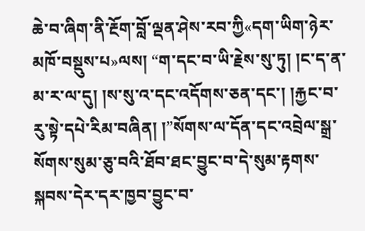ཆེ་བ་ཞིག་ནི་རྔོག་བློ་ལྡན་ཤེས་རབ་ཀྱི«དག་ཡིག་ཉེར་མཁོ་བསྡུས་པ»ལས། “ག་དང་བ་ཡི་རྗེས་སུ་ཏུ། །ང་ད་ན་མ་ར་ལ་དུ། །ས་སུ་འ་དང་འདོགས་ཅན་དང་། །རྐྱང་བ་རུ་སྟེ་དཔེ་རིམ་བཞིན། །”སོགས་ལ་དོན་དང་འབྲེལ་སྒྲ་སོགས་སུམ་ཅུ་བའི་ཐོབ་ཐང་བྱུང་བ་དེ་སུམ་རྟགས་སྐབས་དེར་དར་ཁྱབ་བྱུང་བ་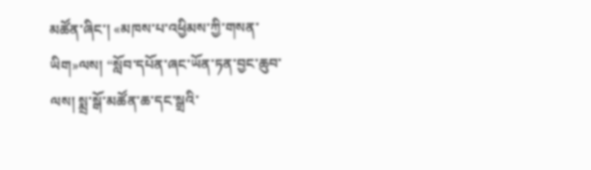མཚོན་ཞིང་། «མཁས་པ་འཕྱིམས་ཀྱི་གསན་ཡིག»ལས། “སློབ་དཔོན་ཞང་ཡོན་ཏན་བྱང་ཆུབ་ལས། སྨྲ་སྒོ་མཚོན་ཆ་དང་སྒྲའི་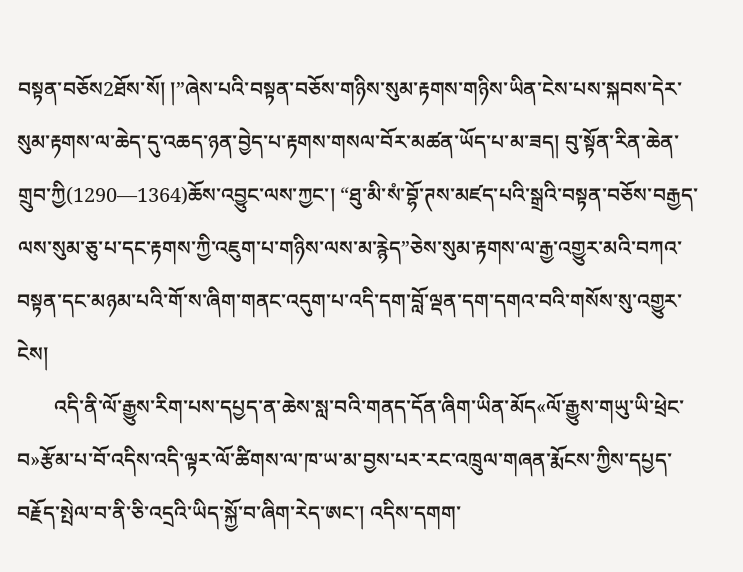བསྟན་བཅོས2ཐོས་སོ། །”ཞེས་པའི་བསྟན་བཅོས་གཉིས་སུམ་རྟགས་གཉིས་ཡིན་ངེས་པས་སྐབས་དེར་སུམ་རྟགས་ལ་ཆེད་དུ་འཆད་ཉན་བྱེད་པ་རྟགས་གསལ་བོར་མཚན་ཡོད་པ་མ་ཟད། བུ་སྟོན་རིན་ཆེན་གྲུབ་ཀྱི(1290—1364)ཆོས་འབྱུང་ལས་ཀྱང་། “ཐུ་མི་སཾ་བྷོ་ཊས་མཛད་པའི་སྒྲའི་བསྟན་བཅོས་བརྒྱད་ལས་སུམ་ཅུ་པ་དང་རྟགས་ཀྱི་འཇུག་པ་གཉིས་ལས་མ་རྙེད”ཅེས་སུམ་རྟགས་ལ་རྒྱ་འགྱུར་མའི་བཀའ་བསྟན་དང་མཉམ་པའི་གོ་ས་ཞིག་གནང་འདུག་པ་འདི་དག་བློ་ལྡན་དག་དགའ་བའི་གསོས་སུ་འགྱུར་ངེས།
       འདི་ནི་ལོ་རྒྱུས་རིག་པས་དཔྱད་ན་ཆེས་སླ་བའི་གནད་དོན་ཞིག་ཡིན་མོད«ལོ་རྒྱུས་གཡུ་ཡི་ཕྲེང་བ»རྩོམ་པ་བོ་འདིས་འདི་ལྟར་ལོ་ཚིགས་ལ་ཁ་ཡ་མ་བྱས་པར་རང་འཁྲུལ་གཞན་རྨོངས་ཀྱིས་དཔྱད་བརྗོད་སྤེལ་བ་ནི་ཅི་འདྲའི་ཡིད་སྐྱོ་བ་ཞིག་རེད་ཨང་། འདིས་དགག་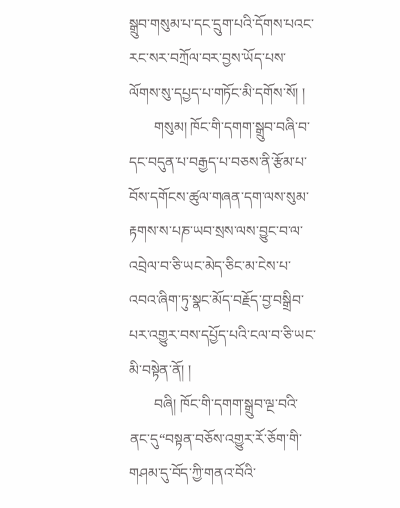སྒྲུབ་གསུམ་པ་དང་དྲུག་པའི་དོགས་པའང་རང་སར་བཀྲོལ་བར་བྱས་ཡོད་པས་ལོགས་སུ་དཔྱད་པ་གཏོང་མི་དགོས་སོ། །
       གསུམ། ཁོང་གི་དགག་སྒྲུབ་བཞི་བ་དང་བདུན་པ་བརྒྱད་པ་བཅས་ནི་རྩོམ་པ་བོས་དགོངས་ཚུལ་གཞན་དག་ལས་སུམ་རྟགས་ས་པཎ་ཡབ་སྲས་ལས་བྱུང་བ་ལ་འབྲེལ་བ་ཅི་ཡང་མེད་ཅིང་མ་ངེས་པ་འབའ་ཞིག་ཏུ་སྣང་མོད་བརྗོད་བྱ་བསྒྲིབ་པར་འགྱུར་བས་དཔྱོད་པའི་ངལ་བ་ཅི་ཡང་མི་བསྟེན་ནོ། །
       བཞི། ཁོང་གི་དགག་སྒྲུབ་ལྔ་བའི་ནང་དུ“བསྟན་བཅོས་འགྱུར་རོ་ཅོག་གི་གཤམ་དུ་བོད་ཀྱི་གནའ་བོའི་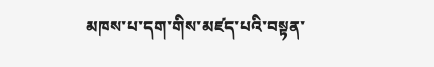མཁས་པ་དག་གིས་མཛད་པའི་བསྟན་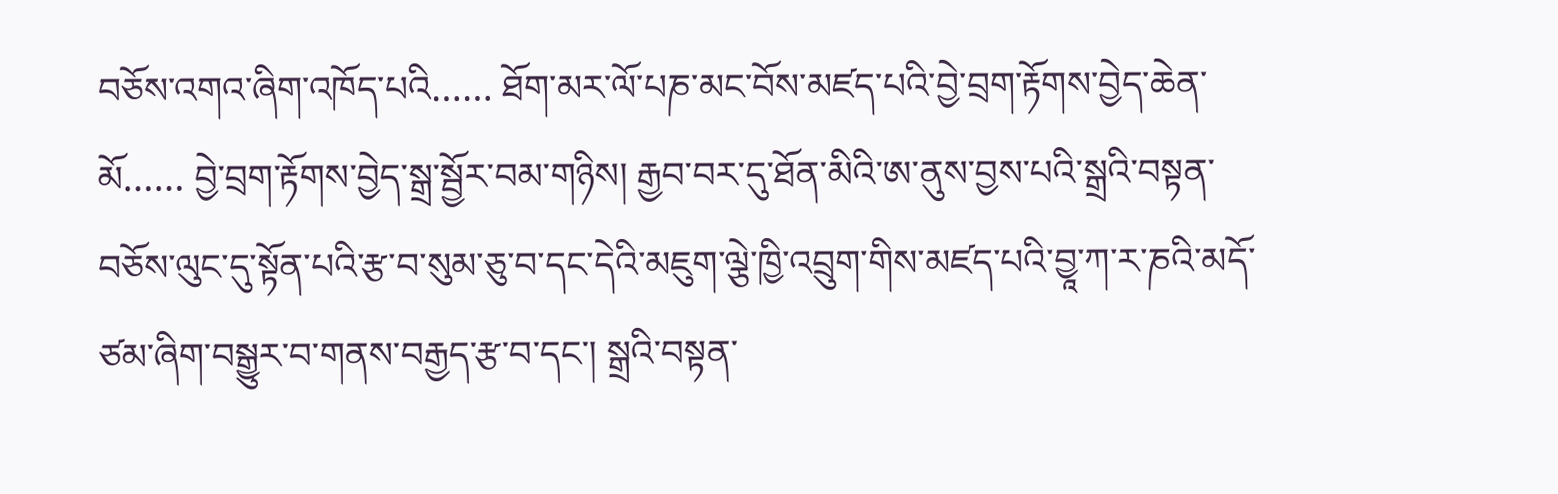བཅོས་འགའ་ཞིག་འཁོད་པའི…… ཐོག་མར་ལོ་པཎ་མང་བོས་མཛད་པའི་བྱེ་བྲག་རྟོགས་བྱེད་ཆེན་མོ…… བྱེ་བྲག་རྟོགས་བྱེད་སྒྲ་སྦྱོར་བམ་གཉིས། རྒྱབ་བར་དུ་ཐོན་མིའི་ཨ་ནུས་བྱས་པའི་སྒྲའི་བསྟན་བཅོས་ལུང་དུ་སྟོན་པའི་རྩ་བ་སུམ་ཅུ་བ་དང་དེའི་མཇུག་ལྕེ་ཁྱི་འབྲུག་གིས་མཛད་པའི་བྱཱ་ཀ་ར་ཎའི་མདོ་ཙམ་ཞིག་བསྒྱུར་བ་གནས་བརྒྱད་རྩ་བ་དང་། སྒྲའི་བསྟན་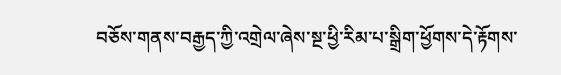བཅོས་གནས་བརྒྱད་ཀྱི་འགྲེལ་ཞེས་སྔ་ཕྱི་རིམ་པ་སྒྲིག་ཕྱོགས་དེ་རྟོགས་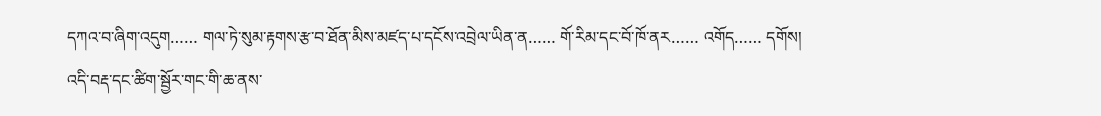དཀའ་བ་ཞིག་འདུག…… གལ་ཏེ་སུམ་རྟགས་རྩ་བ་ཐོན་མིས་མཛད་པ་དངོས་འབྲེལ་ཡིན་ན…… གོ་རིམ་དང་བོ་ཁོ་ནར…… འགོད…… དགོས། འདི་བརྡ་དང་ཚིག་སྦྱོར་གང་གི་ཆ་ནས་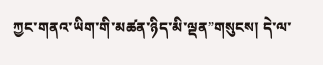ཀྱང་གནའ་ཡིག་གི་མཚན་ཉིད་མི་ལྡན”གསུངས། དེ་ལ་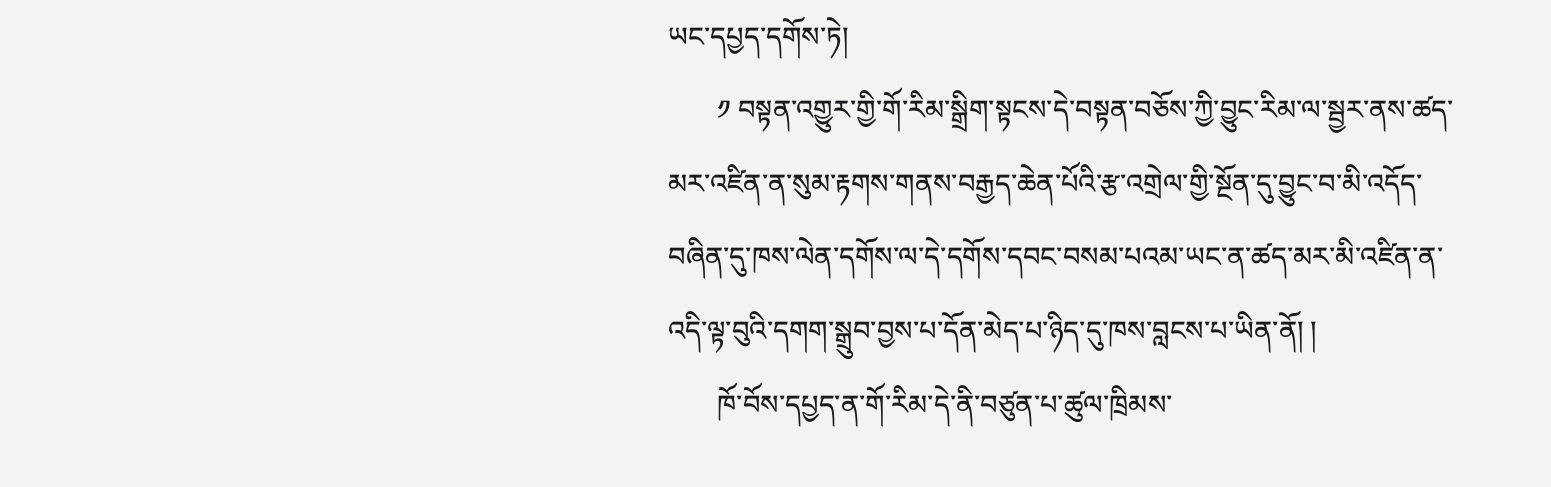ཡང་དཔྱད་དགོས་ཏེ།
       ༡ བསྟན་འགྱུར་གྱི་གོ་རིམ་སྒྲིག་སྟངས་དེ་བསྟན་བཅོས་ཀྱི་བྱུང་རིམ་ལ་སྦྱར་ནས་ཚད་མར་འཛིན་ན་སུམ་རྟགས་གནས་བརྒྱད་ཆེན་པོའི་རྩ་འགྲེལ་གྱི་སྔོན་དུ་བྱུང་བ་མི་འདོད་བཞིན་དུ་ཁས་ལེན་དགོས་ལ་དེ་དགོས་དབང་བསམ་པའམ་ཡང་ན་ཚད་མར་མི་འཛིན་ན་འདི་ལྟ་བུའི་དགག་སྒྲུབ་བྱས་པ་དོན་མེད་པ་ཉིད་དུ་ཁས་བླངས་པ་ཡིན་ནོ། །
       ཁོ་བོས་དཔྱད་ན་གོ་རིམ་དེ་ནི་བཙུན་པ་ཚུལ་ཁྲིམས་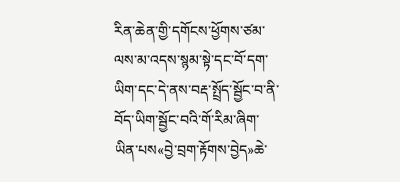རིན་ཆེན་གྱི་དགོངས་ཕྱོགས་ཙམ་ལས་མ་འདས་སྙམ་སྟེ་དང་བོ་དག་ཡིག་དང་དེ་ནས་བརྡ་སྤྲོད་སྦྱོང་བ་ནི་བོད་ཡིག་སྦྱོང་བའི་གོ་རིམ་ཞིག་ཡིན་པས«བྱེ་བྲག་རྟོགས་བྱེད»ཆེ་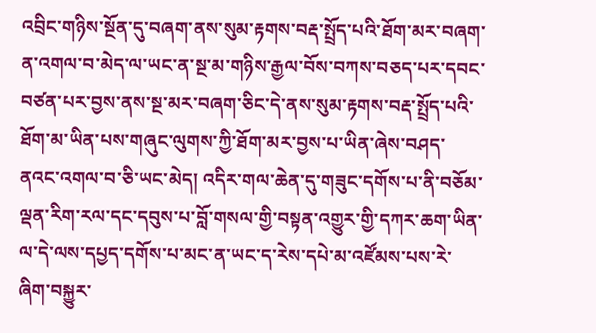འབྲིང་གཉིས་སྔོན་དུ་བཞག་ནས་སུམ་རྟགས་བརྡ་སྤྲོད་པའི་ཐོག་མར་བཞག་ན་འགལ་བ་མེད་ལ་ཡང་ན་སྔ་མ་གཉིས་རྒྱལ་བོས་བཀས་བཅད་པར་དབང་བཙན་པར་བྱས་ནས་སྔ་མར་བཞག་ཅིང་དེ་ནས་སུམ་རྟགས་བརྡ་སྤྲོད་པའི་ཐོག་མ་ཡིན་པས་གཞུང་ལུགས་ཀྱི་ཐོག་མར་བྱས་པ་ཡིན་ཞེས་བཤད་ནའང་འགལ་བ་ཅི་ཡང་མེད། འདིར་གལ་ཆེན་དུ་གཟུང་དགོས་པ་ནི་བཅོམ་ལྡན་རིག་རལ་དང་དབུས་པ་བློ་གསལ་གྱི་བསྟན་འགྱུར་གྱི་དཀར་ཆག་ཡིན་ལ་དེ་ལས་དཔྱད་དགོས་པ་མང་ན་ཡང་ད་རེས་དཔེ་མ་འཛོམས་པས་རེ་ཞིག་བསྐྱུར་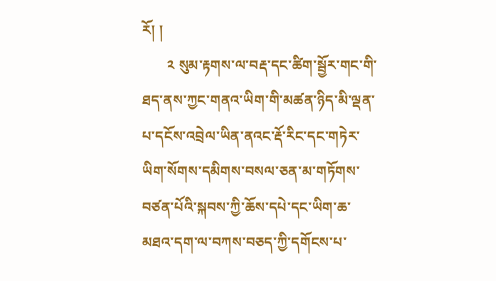རོ། །
       ༢ སུམ་རྟགས་ལ་བརྡ་དང་ཚིག་སྦྱོར་གང་གི་ཐད་ནས་ཀྱང་གནའ་ཡིག་གི་མཚན་ཉིད་མི་ལྡན་པ་དངོས་འབྲེལ་ཡིན་ནའང་རྡོ་རིང་དང་གཏེར་ཡིག་སོགས་དམིགས་བསལ་ཅན་མ་གཏོགས་བཙན་པོའི་སྐབས་ཀྱི་ཆོས་དཔེ་དང་ཡིག་ཆ་མཐའ་དག་ལ་བཀས་བཅད་ཀྱི་དགོངས་པ་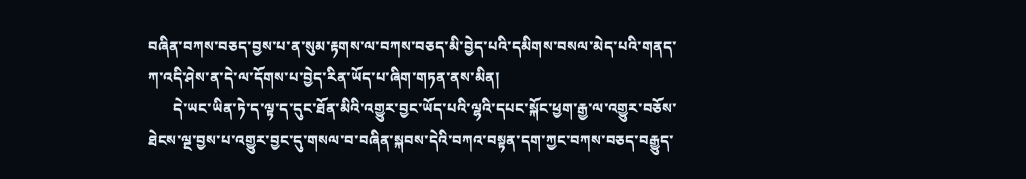བཞིན་བཀས་བཅད་བྱས་པ་ན་སུམ་རྟགས་ལ་བཀས་བཅད་མི་བྱེད་པའི་དམིགས་བསལ་མེད་པའི་གནད་ཀ་འདི་ཤེས་ན་དེ་ལ་དོགས་པ་བྱེད་རིན་ཡོད་པ་ཞིག་གཏན་ནས་མིན།
       དེ་ཡང་ཡིན་ཏེ་ད་ལྟ་ད་དུང་ཐོན་མིའི་འགྱུར་བྱང་ཡོད་པའི་ལྷའི་དཔང་སྐོང་ཕྱག་རྒྱ་ལ་འགྱུར་བཅོས་ཐེངས་ལྔ་བྱས་པ་འགྱུར་བྱང་དུ་གསལ་བ་བཞིན་སྐབས་དེའི་བཀའ་བསྟན་དག་ཀྱང་བཀས་བཅད་བརྒྱུད་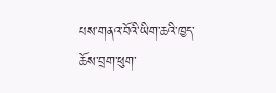པས་གནའ་བོའི་ཡིག་ཆའི་ཁྱད་ཆོས་བྲག་ཕུག་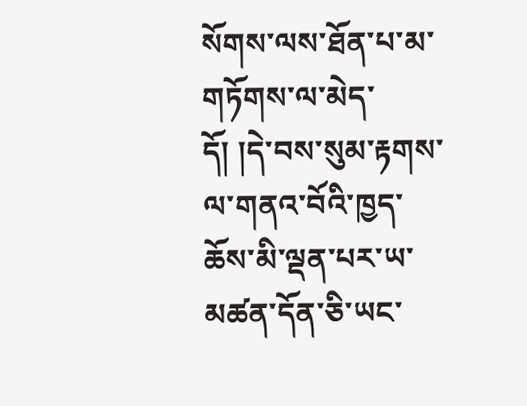སོགས་ལས་ཐོན་པ་མ་གཏོགས་ལ་མེད་དོ། །དེ་བས་སུམ་རྟགས་ལ་གནའ་བོའི་ཁྱད་ཆོས་མི་ལྡན་པར་ཡ་མཚན་དོན་ཅི་ཡང་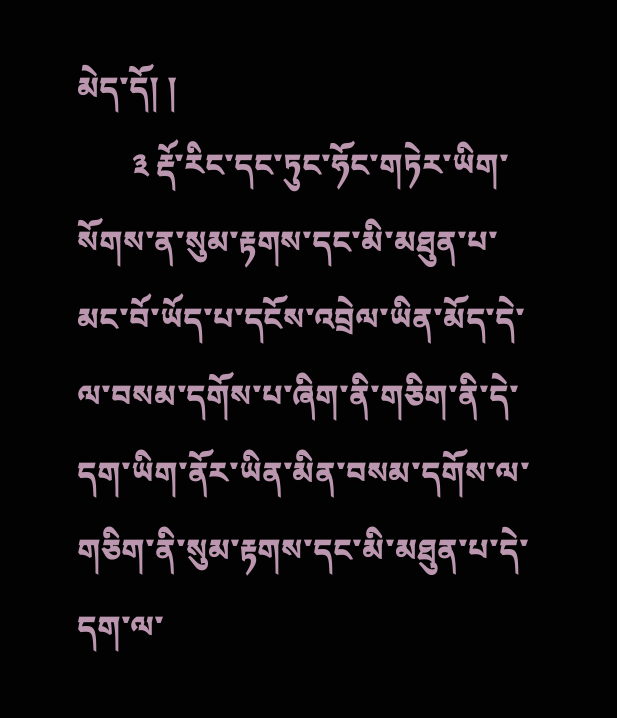མེད་དོ། །
       ༣ རྡོ་རིང་དང་ཏུང་ཧོང་གཏེར་ཡིག་སོགས་ན་སུམ་རྟགས་དང་མི་མཐུན་པ་མང་བོ་ཡོད་པ་དངོས་འབྲེལ་ཡིན་མོད་དེ་ལ་བསམ་དགོས་པ་ཞིག་ནི་གཅིག་ནི་དེ་དག་ཡིག་ནོར་ཡིན་མིན་བསམ་དགོས་ལ་གཅིག་ནི་སུམ་རྟགས་དང་མི་མཐུན་པ་དེ་དག་ལ་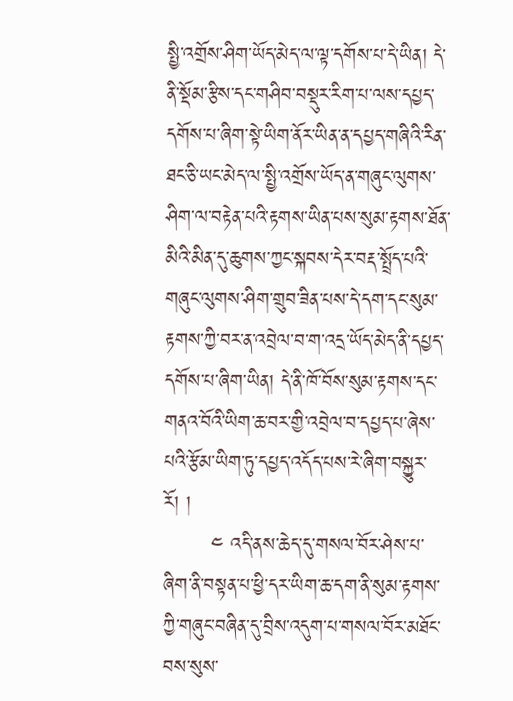སྤྱི་འགྲོས་ཤིག་ཡོད་མེད་ལ་ལྟ་དགོས་པ་དེ་ཡིན། དེ་ནི་སྡོམ་རྩིས་དང་གཤིབ་བསྡུར་རིག་པ་ལས་དཔྱད་དགོས་པ་ཞིག་སྟེ་ཡིག་ནོར་ཡིན་ན་དཔྱད་གཞིའི་རིན་ཐང་ཅི་ཡང་མེད་ལ་སྤྱི་འགྲོས་ཡོད་ན་གཞུང་ལུགས་ཤིག་ལ་བརྟེན་པའི་རྟགས་ཡིན་པས་སུམ་རྟགས་ཐོན་མིའི་མིན་དུ་ཆུགས་ཀྱང་སྐབས་དེར་བརྡ་སྤྲོད་པའི་གཞུང་ལུགས་ཤིག་གྲུབ་ཟིན་པས་དེ་དག་དང་སུམ་རྟགས་ཀྱི་བར་ན་འབྲེལ་བ་ག་འདྲ་ཡོད་མེད་ནི་དཔྱད་དགོས་པ་ཞིག་ཡིན། དེ་ནི་ཁོ་བོས་སུམ་རྟགས་དང་གནའ་བོའི་ཡིག་ཆ་བར་གྱི་འབྲེལ་བ་དཔྱད་པ་ཞེས་པའི་རྩོམ་ཡིག་ཏུ་དཔྱད་འདོད་པས་རེ་ཞིག་བསྐྱུར་རོ། །
       ༤ འདི་ནས་ཆེད་དུ་གསལ་བོར་ཤེས་པ་ཞིག་ནི་བསྟན་པ་ཕྱི་དར་ཡིག་ཆ་དག་ནི་སུམ་རྟགས་ཀྱི་གཞུང་བཞིན་དུ་བྲིས་འདུག་པ་གསལ་བོར་མཐོང་བས་སུས་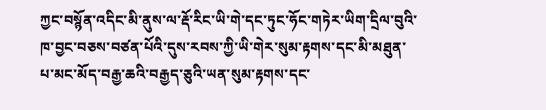ཀྱང་བསྙོན་འདིང་མི་ནུས་ལ་རྡོ་རིང་ཡི་གེ་དང་ཏུང་ཧོང་གཏེར་ཡིག་དྲིལ་བུའི་ཁ་བྱང་བཅས་བཙན་པོའི་དུས་རབས་ཀྱི་ཡི་གེར་སུམ་རྟགས་དང་མི་མཐུན་པ་མང་མོད་བརྒྱ་ཆའི་བརྒྱད་ཅུའི་ཡན་སུམ་རྟགས་དང་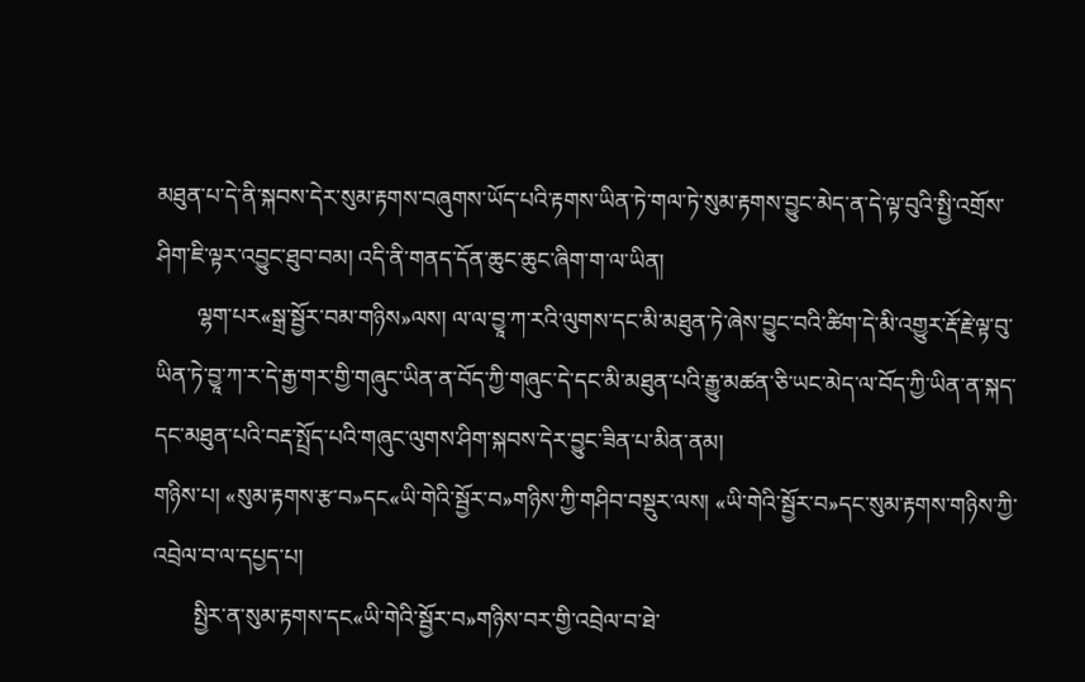མཐུན་པ་དེ་ནི་སྐབས་དེར་སུམ་རྟགས་བཞུགས་ཡོད་པའི་རྟགས་ཡིན་ཏེ་གལ་ཏེ་སུམ་རྟགས་བྱུང་མེད་ན་དེ་ལྟ་བུའི་སྤྱི་འགྲོས་ཤིག་ཇི་ལྟར་འབྱུང་ཐུབ་བམ། འདི་ནི་གནད་དོན་ཆུང་ཆུང་ཞིག་ག་ལ་ཡིན།
       ལྷག་པར«སྒྲ་སྦྱོར་བམ་གཉིས»ལས། ལ་ལ་བྱཱ་ཀ་རའི་ལུགས་དང་མི་མཐུན་ཏེ་ཞེས་བྱུང་བའི་ཚིག་དེ་མི་འགྱུར་རྡོ་རྗེ་ལྟ་བུ་ཡིན་ཏེ་བྱཱ་ཀ་ར་དེ་རྒྱ་གར་གྱི་གཞུང་ཡིན་ན་བོད་ཀྱི་གཞུང་དེ་དང་མི་མཐུན་པའི་རྒྱུ་མཚན་ཅི་ཡང་མེད་ལ་བོད་ཀྱི་ཡིན་ན་སྐད་དང་མཐུན་པའི་བརྡ་སྤྲོད་པའི་གཞུང་ལུགས་ཤིག་སྐབས་དེར་བྱུང་ཟིན་པ་མིན་ནམ།
གཉིས་པ། «སུམ་རྟགས་རྩ་བ»དང«ཡི་གེའི་སྦྱོར་བ»གཉིས་ཀྱི་གཤིབ་བསྡུར་ལས། «ཡི་གེའི་སྦྱོར་བ»དང་སུམ་རྟགས་གཉིས་ཀྱི་འབྲེལ་བ་ལ་དཔྱད་པ།
       སྤྱིར་ན་སུམ་རྟགས་དང«ཡི་གེའི་སྦྱོར་བ»གཉིས་བར་གྱི་འབྲེལ་བ་ཐེ་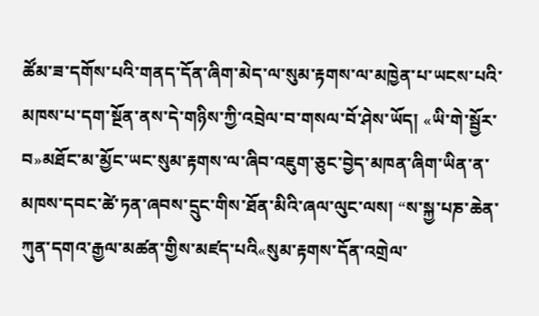ཚོམ་ཟ་དགོས་པའི་གནད་དོན་ཞིག་མེད་ལ་སུམ་རྟགས་ལ་མཁྱེན་པ་ཡངས་པའི་མཁས་པ་དག་སྔོན་ནས་དེ་གཉིས་ཀྱི་འབྲེལ་བ་གསལ་བོ་ཤེས་ཡོད། «ཡི་གེ་སྦྱོར་བ»མཐོང་མ་མྱོང་ཡང་སུམ་རྟགས་ལ་ཞིབ་འཇུག་ཅུང་བྱེད་མཁན་ཞིག་ཡིན་ན་མཁས་དབང་ཚེ་ཏན་ཞབས་དྲུང་གིས་ཐོན་མིའི་ཞལ་ལུང་ལས། “ས་སྐྱ་པཎ་ཆེན་ཀུན་དགའ་རྒྱལ་མཚན་གྱིས་མཛད་པའི«སུམ་རྟགས་དོན་འགྲེལ་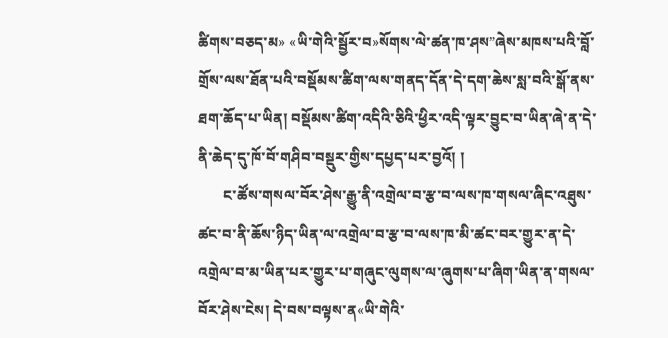ཚིགས་བཅད་མ» «ཡི་གེའི་སྦྱོར་བ»སོགས་ལེ་ཚན་ཁ་ཤས”ཞེས་མཁས་པའི་བློ་གྲོས་ལས་ཐོན་པའི་བསྡོམས་ཚིག་ལས་གནད་དོན་དེ་དག་ཆེས་སླ་བའི་སྒོ་ནས་ཐག་ཆོད་པ་ཡིན། བསྡོམས་ཚིག་འདིའི་ཅིའི་ཕྱིར་འདི་ལྟར་བྱུང་བ་ཡིན་ཞེ་ན་དེ་ནི་ཆེད་དུ་ཁོ་བོ་གཤིབ་བསྡུར་གྱིས་དཔྱད་པར་བྱའོ། །
       ང་ཚོས་གསལ་བོར་ཤེས་རྒྱུ་ནི་འགྲེལ་བ་རྩ་བ་ལས་ཁ་གསལ་ཞིང་འཐུས་ཚང་བ་ནི་ཆོས་ཉིད་ཡིན་ལ་འགྲེལ་བ་རྩ་བ་ལས་ཁ་མི་ཚང་བར་གྱུར་ན་དེ་འགྲེལ་བ་མ་ཡིན་པར་གྱུར་པ་གཞུང་ལུགས་ལ་ཞུགས་པ་ཞིག་ཡིན་ན་གསལ་བོར་ཤེས་ངེས། དེ་བས་བལྟས་ན«ཡི་གེའི་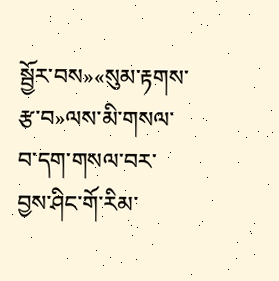སྦྱོར་བས»«སུམ་རྟགས་རྩ་བ»ལས་མི་གསལ་བ་དག་གསལ་བར་བྱས་ཤིང་གོ་རིམ་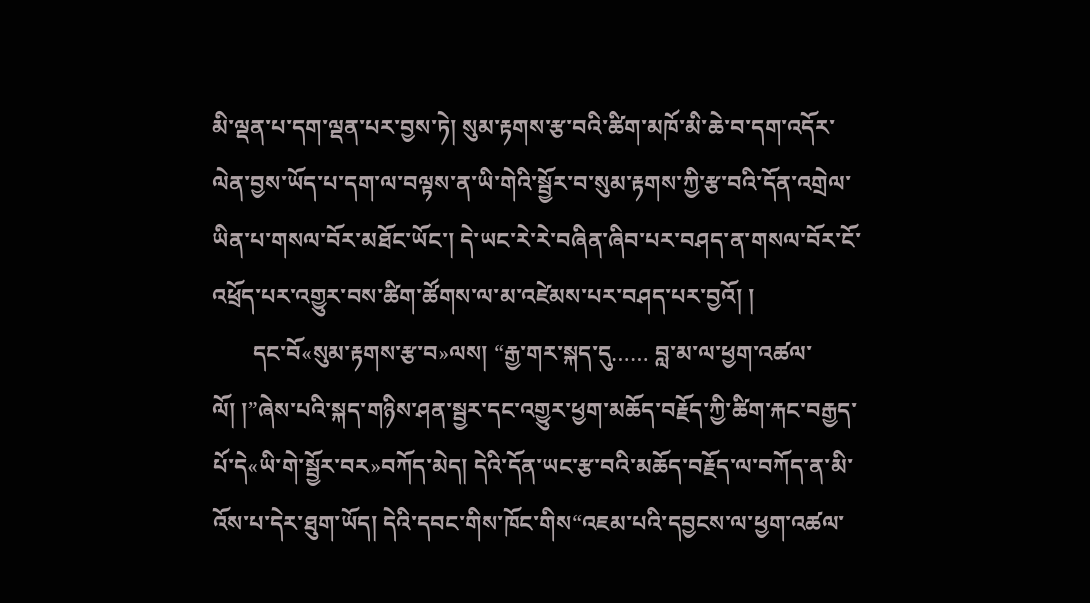མི་ལྡན་པ་དག་ལྡན་པར་བྱས་ཏེ། སུམ་རྟགས་རྩ་བའི་ཚིག་མཁོ་མི་ཆེ་བ་དག་འདོར་ལེན་བྱས་ཡོད་པ་དག་ལ་བལྟས་ན་ཡི་གེའི་སྦྱོར་བ་སུམ་རྟགས་ཀྱི་རྩ་བའི་དོན་འགྲེལ་ཡིན་པ་གསལ་བོར་མཐོང་ཡོང་། དེ་ཡང་རེ་རེ་བཞིན་ཞིབ་པར་བཤད་ན་གསལ་བོར་ངོ་འཕྲོད་པར་འགྱུར་བས་ཚིག་ཚོགས་ལ་མ་འཛེམས་པར་བཤད་པར་བྱའོ། །
       དང་བོ«སུམ་རྟགས་རྩ་བ»ལས། “རྒྱ་གར་སྐད་དུ…… བླ་མ་ལ་ཕྱག་འཚལ་ལོ། །”ཞེས་པའི་སྐད་གཉིས་ཤན་སྦྱར་དང་འགྱུར་ཕྱག་མཆོད་བརྗོད་ཀྱི་ཚིག་རྐང་བརྒྱད་པོ་དེ«ཡི་གེ་སྦྱོར་བར»བཀོད་མེད། དེའི་དོན་ཡང་རྩ་བའི་མཆོད་བརྗོད་ལ་བཀོད་ན་མི་འོས་པ་དེར་ཐུག་ཡོད། དེའི་དབང་གིས་ཁོང་གིས“འཇམ་པའི་དབྱངས་ལ་ཕྱག་འཚལ་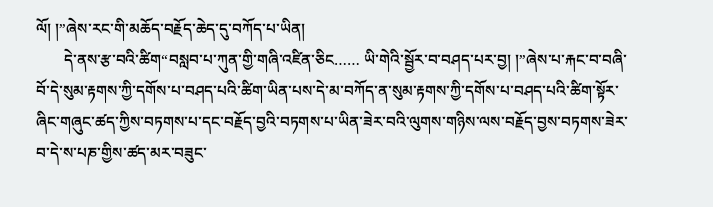ལོ། །”ཞེས་རང་གི་མཆོད་བརྗོད་ཆེད་དུ་བཀོད་པ་ཡིན།
       དེ་ནས་རྩ་བའི་ཚིག“བསླབ་པ་ཀུན་གྱི་གཞི་འཛིན་ཅིང…… ཡི་གེའི་སྦྱོར་བ་བཤད་པར་བྱ། །”ཞེས་པ་རྐང་བ་བཞི་བོ་དེ་སུམ་རྟགས་ཀྱི་དགོས་པ་བཤད་པའི་ཚིག་ཡིན་པས་དེ་མ་བཀོད་ན་སུམ་རྟགས་ཀྱི་དགོས་པ་བཤད་པའི་ཚིག་སྟོར་ཞིང་གཞུང་ཚད་ཀྱིས་བཏགས་པ་དང་བརྗོད་བྱའི་བཏགས་པ་ཡིན་ཟེར་བའི་ལུགས་གཉིས་ལས་བརྗོད་བྱས་བཏགས་ཟེར་བ་དེ་ས་པཎ་གྱིས་ཚད་མར་བཟུང་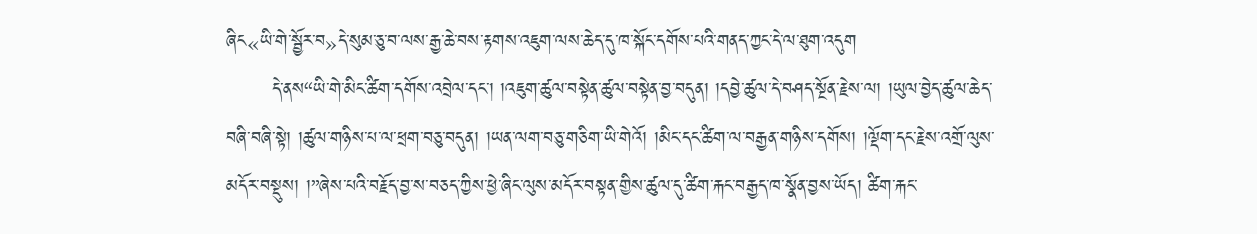ཞིང«ཡི་གེ་སྦྱོར་བ»དེ་སུམ་ཅུ་བ་ལས་རྒྱ་ཆེ་བས་རྟགས་འཇུག་ལས་ཆེད་དུ་ཁ་སྐོང་དགོས་པའི་གནད་ཀྱང་དེ་ལ་ཐུག་འདུག
       དེ་ནས“ཡི་གེ་མིང་ཚིག་དགོས་འབྲེལ་དང་། །འཇུག་ཚུལ་བསྟེན་ཚུལ་བསྟེན་བྱ་བདུན། །དབྱེ་ཚུལ་དེ་བཤད་སྔོན་རྗེས་ལ། །ཡུལ་བྱེད་ཚུལ་ཆེད་བཞི་བཞི་སྟེ། །ཚུལ་གཉིས་པ་ལ་ཕྲག་བཅུ་བདུན། །ཡན་ལག་བཅུ་གཅིག་ཡི་གེའོ། །མིང་དང་ཚིག་ལ་བརྒྱན་གཉིས་དགོས། །ལྡོག་དང་རྗེས་འགྲོ་ལུས་མདོར་བསྡུས། །”ཞེས་པའི་བརྗོད་བྱ་ས་བཅད་ཀྱིས་ཕྱེ་ཞིང་ལུས་མདོར་བསྟན་གྱིས་ཚུལ་དུ་ཚིག་རྐང་བརྒྱད་ཁ་སྣོན་བྱས་ཡོད། ཚིག་རྐང་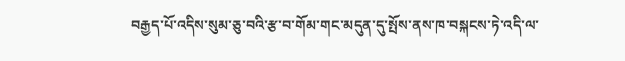བརྒྱད་པོ་འདིས་སུམ་ཅུ་བའི་རྩ་བ་གོམ་གང་མདུན་དུ་སྤོས་ནས་ཁ་བསྐངས་ཏེ་འདི་ལ་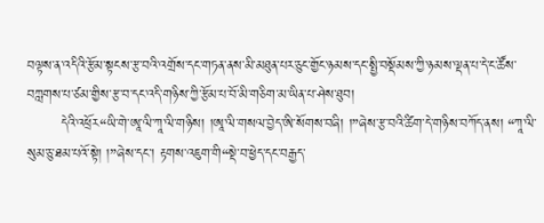བལྟས་ན་འདིའི་རྩོམ་སྟངས་རྩ་བའི་འགྲོས་དང་གཏན་ནས་མི་མཐུན་པར་ཅུང་གྱོང་ཉམས་དང་སྤྱི་བསྡོམས་ཀྱི་ཉམས་ལྡན་པ་དེ་ང་ཚོས་བཀླགས་པ་ཙམ་གྱིས་རྩ་བ་དང་འདི་གཉིས་ཀྱི་རྩོམ་པ་བོ་མི་གཅིག་མ་ཡིན་པ་ཤེས་ཐུབ།
       དེའི་འཕྲོར“ཡི་གེ་ཨཱ་ལི་ཀཱ་ལི་གཉིས། །ཨཱ་ལི་གསལ་བྱེད་ཨི་སོགས་བཞི། །”ཞེས་རྩ་བའི་ཚིག་དེ་གཉིས་བཀོད་ནས། “ཀཱ་ལི་སུམ་ཅུ་ཐམ་པའོ་སྟེ། །”ཞེས་དང་། རྟགས་འཇུག་གི“སྡེ་བ་ཕྱེད་དང་བརྒྱད་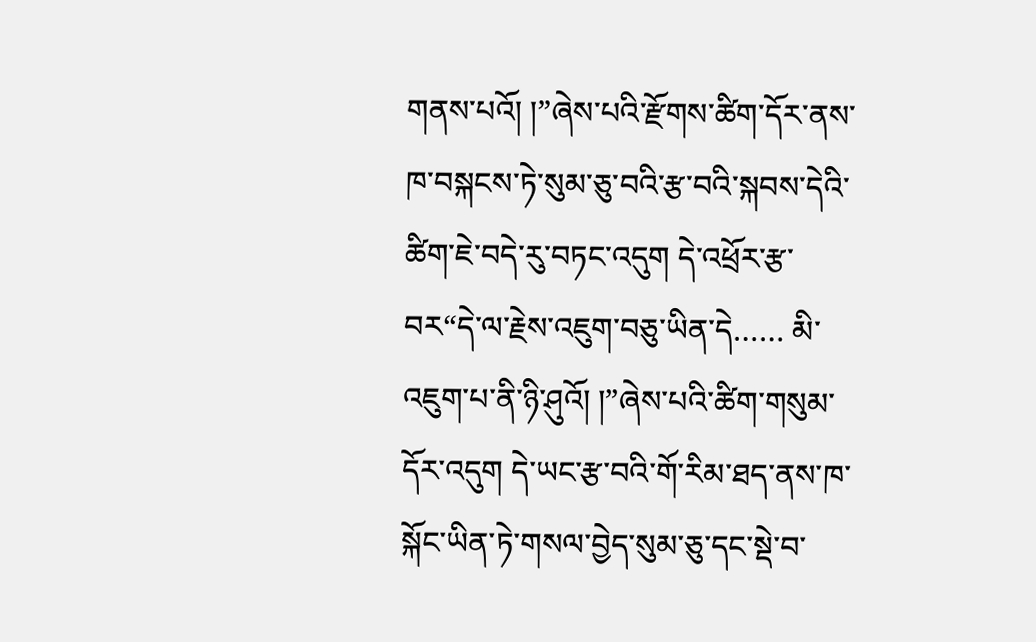གནས་པའོ། །”ཞེས་པའི་རྫོགས་ཚིག་དོར་ནས་ཁ་བསྐངས་ཏེ་སུམ་ཅུ་བའི་རྩ་བའི་སྐབས་དེའི་ཚིག་ཇེ་བདེ་རུ་བཏང་འདུག དེ་འཕྲོར་རྩ་བར“དེ་ལ་རྗེས་འཇུག་བཅུ་ཡིན་དེ…… མི་འཇུག་པ་ནི་ཉི་ཤུའོ། །”ཞེས་པའི་ཚིག་གསུམ་དོར་འདུག དེ་ཡང་རྩ་བའི་གོ་རིམ་ཐད་ནས་ཁ་སྐོང་ཡིན་ཏེ་གསལ་བྱེད་སུམ་ཅུ་དང་སྡེ་བ་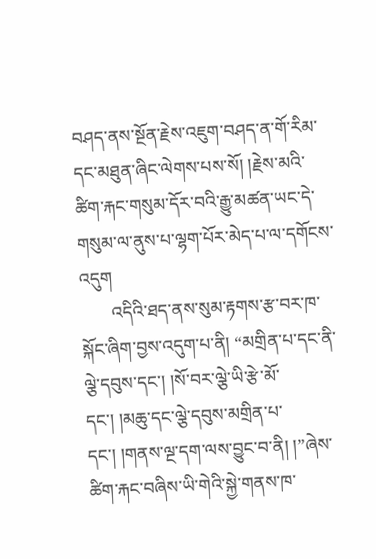བཤད་ནས་སྔོན་རྗེས་འཇུག་བཤད་ན་གོ་རིམ་དང་མཐུན་ཞིང་ལེགས་པས་སོ། །རྗེས་མའི་ཚིག་རྐང་གསུམ་དོར་བའི་རྒྱུ་མཚན་ཡང་དེ་གསུམ་ལ་ནུས་པ་ལྷག་པོར་མེད་པ་ལ་དགོངས་འདུག
       འདིའི་ཐད་ནས་སུམ་རྟགས་རྩ་བར་ཁ་སྐོང་ཞིག་བྱས་འདུག་པ་ནི། “མགྲིན་པ་དང་ནི་ལྕེ་དབུས་དང་། །སོ་བར་ལྕེ་ཡི་རྩེ་མོ་དང་། །མཆུ་དང་ལྕེ་དབུས་མགྲིན་པ་དང་། །གནས་ལྔ་དག་ལས་བྱུང་བ་ནི། །”ཞེས་ཚིག་རྐང་བཞིས་ཡི་གེའི་སྐྱེ་གནས་ཁ་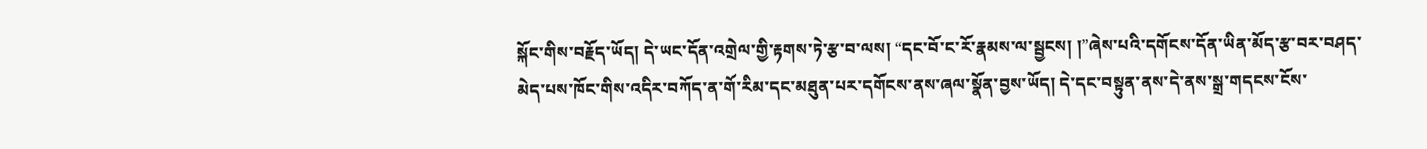སྐོང་གིས་བརྗོད་ཡོད། དེ་ཡང་དོན་འགྲེལ་གྱི་རྟགས་ཏེ་རྩ་བ་ལས། “དང་བོ་ང་རོ་རྣམས་ལ་སྦྱངས། །”ཞེས་པའི་དགོངས་དོན་ཡིན་མོད་རྩ་བར་བཤད་མེད་པས་ཁོང་གིས་འདིར་བཀོད་ན་གོ་རིམ་དང་མཐུན་པར་དགོངས་ནས་ཞལ་སྣོན་བྱས་ཡོད། དེ་དང་བསྟུན་ནས་དེ་ནས་སྒྲ་གདངས་ངོས་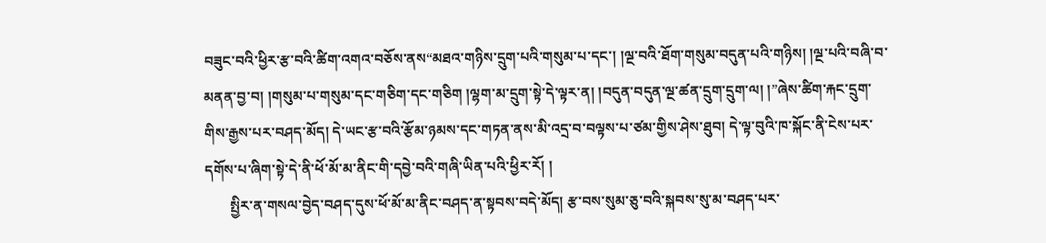བཟུང་བའི་ཕྱིར་རྩ་བའི་ཚིག་འགའ་བཅོས་ནས“མཐའ་གཉིས་དྲུག་པའི་གསུམ་པ་དང་། །ལྔ་བའི་ཐོག་གསུམ་བདུན་པའི་གཉིས། །ལྔ་པའི་བཞི་བ་མནན་བྱ་བ། །གསུམ་པ་གསུམ་དང་གཅིག་དང་གཅིག །ལྷག་མ་དྲུག་སྟེ་དེ་ལྟར་ན། །བདུན་བདུན་ལྔ་ཚན་དྲུག་དྲུག་ལ། །”ཞེས་ཚིག་རྐང་དྲུག་གིས་རྒྱས་པར་བཤད་མོད། དེ་ཡང་རྩ་བའི་རྩོམ་ཉམས་དང་གཏན་ནས་མི་འདྲ་བ་བལྟས་པ་ཙམ་གྱིས་ཤེས་ཐུབ། དེ་ལྟ་བུའི་ཁ་སྐོང་ནི་ངེས་པར་དགོས་པ་ཞིག་སྟེ་དེ་ནི་ཕོ་མོ་མ་ནིང་གི་དབྱེ་བའི་གཞི་ཡིན་པའི་ཕྱིར་རོ། །
       སྤྱིར་ན་གསལ་བྱེད་བཤད་དུས་ཕོ་མོ་མ་ནིང་བཤད་ན་སྟབས་བདེ་མོད། རྩ་བས་སུམ་ཅུ་བའི་སྐབས་སུ་མ་བཤད་པར་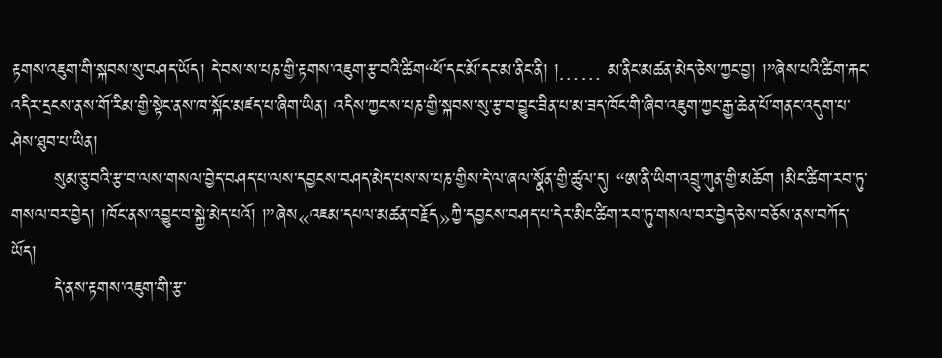རྟགས་འཇུག་གི་སྐབས་སུ་བཤད་ཡོད། དེ་བས་ས་པཎ་གྱི་རྟགས་འཇུག་རྩ་བའི་ཚིག“ཕོ་དང་མོ་དང་མ་ནིང་ནི། །…… མ་ནིང་མཚན་མེད་ཅེས་ཀྱང་བྱ། །”ཞེས་པའི་ཚིག་རྐང་འདིར་དྲངས་ནས་གོ་རིམ་གྱི་སྟེང་ནས་ཁ་སྐོང་མཛད་པ་ཞིག་ཡིན། འདིས་ཀྱང་ས་པཎ་གྱི་སྐབས་སུ་རྩ་བ་བྱུང་ཟིན་པ་མ་ཟད་ཁོང་གི་ཞིབ་འཇུག་ཀྱང་རྒྱ་ཆེན་པོ་གནང་འདུག་པ་ཤེས་ཐུབ་པ་ཡིན།
       སུམ་ཅུ་བའི་རྩ་བ་ལས་གསལ་བྱེད་བཤད་པ་ལས་དབྱངས་བཤད་མེད་པས་ས་པཎ་གྱིས་དེ་ལ་ཞལ་སྣོན་གྱི་ཚུལ་དུ། “ཨ་ནི་ཡིག་འབྲུ་ཀུན་གྱི་མཆོག །མིང་ཚིག་རབ་ཏུ་གསལ་བར་བྱེད། །ཁོང་ནས་འབྱུང་བ་སྐྱེ་མེད་པའོ། །”ཞེས«འཇམ་དཔལ་མཚན་བརྗོད»ཀྱི་དབྱངས་བཤད་པ་དེར་མིང་ཚིག་རབ་ཏུ་གསལ་བར་བྱེད་ཅེས་བཅོས་ནས་བཀོད་ཡོད།
       དེ་ནས་རྟགས་འཇུག་གི་རྩ་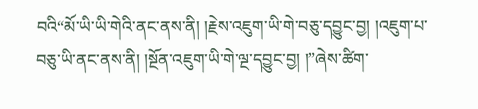བའི“མོ་ཡི་ཡི་གེའི་ནང་ནས་ནི། །རྗེས་འཇུག་ཡི་གེ་བཅུ་དབྱུང་བྱ། །འཇུག་པ་བཅུ་ཡི་ནང་ནས་ནི། །སྔོན་འཇུག་ཡི་གེ་ལྔ་དབྱུང་བྱ། །”ཞེས་ཚིག་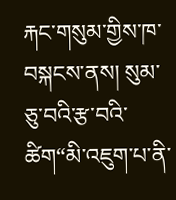རྐང་གསུམ་གྱིས་ཁ་བསྐངས་ནས། སུམ་ཅུ་བའི་རྩ་བའི་ཚིག“མི་འཇུག་པ་ནི་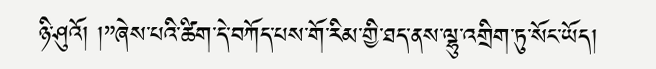ཉི་ཤུའོ། །”ཞེས་པའི་ཚིག་དེ་བཀོད་པས་གོ་རིམ་གྱི་ཐད་ནས་ལྷུ་འགྲིག་ཏུ་སོང་ཡོད།